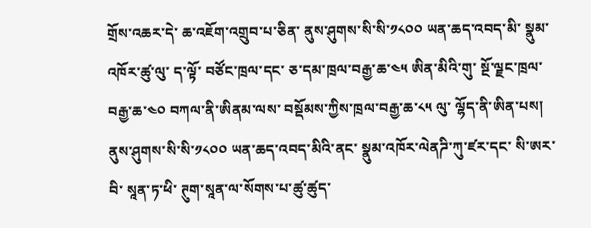གྲོས་འཆར་དེ་ ཆ་འཇོག་འགྲུབ་པ་ཅིན་ ནུས་ཤུགས་སི་སི་༡༨༠༠ ཡན་ཆད་འབད་མི་ སྣུམ་འཁོར་ཚུ་ལུ་ ད་ལྟོ་ བཙོང་ཁྲལ་དང་ ཅ་དམ་ཁྲལ་བརྒྱ་ཆ་༤༥ ཨིན་མིའི་གུ་ སྔོ་ལྗང་ཁྲལ་བརྒྱ་ཆ་༤༠ བཀལ་ནི་ཨིནམ་ལས་ བསྡོམས་ཀྱིས་ཁྲལ་བརྒྱ་ཆ་༨༥ ལུ་ ལྷོད་ནི་ཨིན་པས།
ནུས་ཤུགས་སི་སི་༡༨༠༠ ཡན་ཆད་འབད་མིའི་ནང་ སྣུམ་འཁོར་ལེནཌི་ཀུ་ཛར་དང་ སི་ཨར་བི་ སཱན་ཏ་ཕི་ ཊུག་སཱན་ལ་སོགས་པ་ཚུ་ཚུད་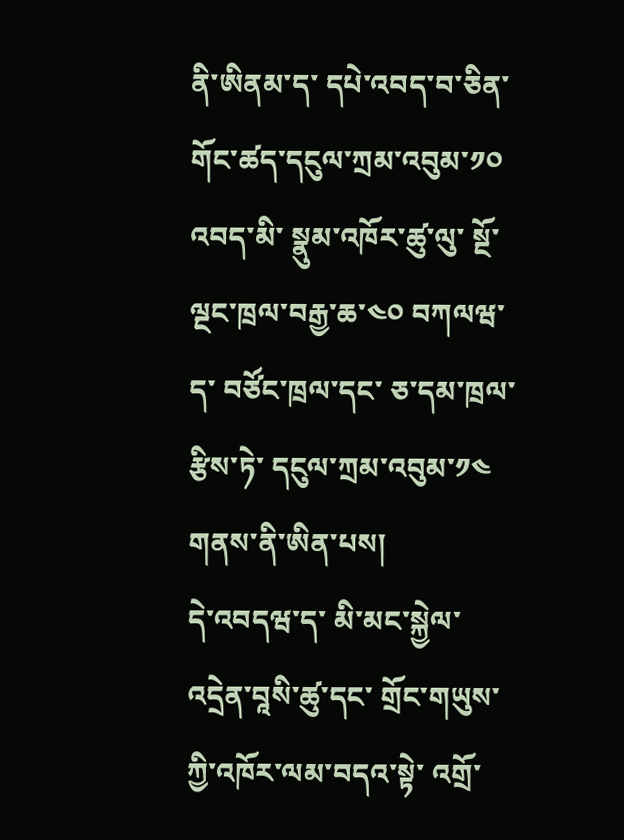ནི་ཨིནམ་ད་ དཔེ་འབད་བ་ཅིན་ གོང་ཚད་དངུལ་ཀྲམ་འབུམ་༡༠ འབད་མི་ སྣུམ་འཁོར་ཚུ་ལུ་ སྔོ་ལྔང་ཁྲལ་བརྒྱ་ཆ་༤༠ བཀལཝ་ད་ བཙོང་ཁྲལ་དང་ ཅ་དམ་ཁྲལ་རྩིས་ཏེ་ དངུལ་ཀྲམ་འབུམ་༡༤ གནས་ནི་ཨིན་པས།
དེ་འབདཝ་ད་ མི་མང་སྐྱེལ་འདྲེན་བཱསི་ཚུ་དང་ གྲོང་གཡུས་ཀྱི་འཁོར་ལམ་བདའ་སྟེ་ འགྲོ་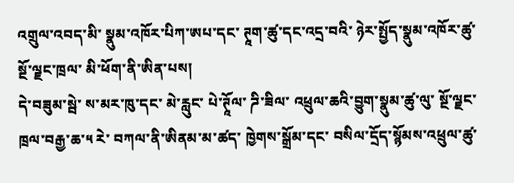འགྲུལ་འབད་མི་ སྣུམ་འཁོར་པིཀ་ཨཔ་དང་ ཊཱག་ཚུ་དང་འདྲ་བའི་ ཉེར་སྤྱོད་སྣུམ་འཁོར་ཚུ་ སྔོ་ལྗང་ཁྲལ་ མི་ཕོག་ནི་ཨིན་པས།
དེ་བཟུམ་སྦེ་ ས་མར་ཁུ་དང་ མེ་རླུང་ པེ་ཊཱོལ་ ཌི་ཟིལ་ འཕྲུལ་ཆའི་བྱུག་སྣུམ་ཚུ་ལུ་ སྔོ་ལྗང་ཁྲལ་བརྒྱ་ཆ་༥ རེ་ བཀལ་ནི་ཨིནམ་མ་ཚད་ ཁྱེགས་སྒྲོམ་དང་ བསིལ་དྲོད་སྙོམས་འཕྲུལ་ཚུ་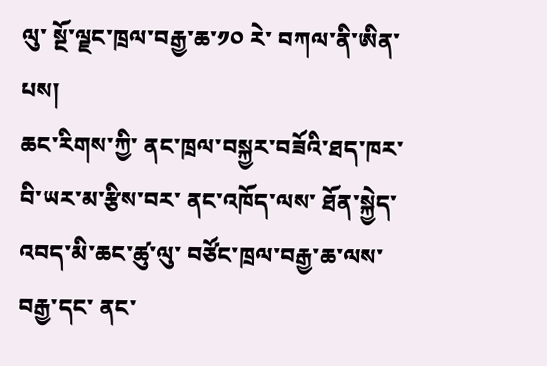ལུ་ སྔོ་ལྗང་ཁྲལ་བརྒྱ་ཆ་༡༠ རེ་ བཀལ་ནི་ཨིན་པས།
ཆང་རིགས་ཀྱི་ ནང་ཁྲལ་བསྐྱར་བཟོའི་ཐད་ཁར་ བི་ཡར་མ་རྩིས་བར་ ནང་འཁོད་ལས་ ཐོན་སྐྱེད་འབད་མི་ཆང་ཚུ་ལུ་ བཙོང་ཁྲལ་བརྒྱ་ཆ་ལས་བརྒྱ་དང་ ནང་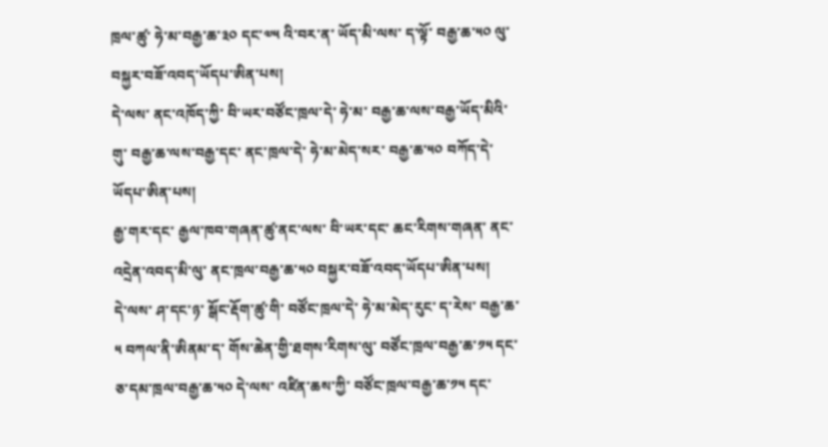ཁྲལ་ཚུ་ ཧེ་མ་བརྒྱ་ཆ་༣༠ དང་༧༥ འི་བར་ན་ ཡོད་མི་ལས་ ད་ལྟོ་ བརྒྱ་ཆ་༥༠ ལུ་ བསྐྱར་བཟོ་འབད་ཡོདཔ་ཨིན་པས།
དེ་ལས་ ནང་འཁོད་ཀྱི་ བི་ཡར་བཙོང་ཁྲལ་དེ་ ཧེ་མ་ བརྒྱ་ཆ་ལས་བརྒྱ་ཡོད་མིའི་གུ་ བརྒྱ་ཆ་ལས་བརྒྱ་དང་ ནང་ཁྲལ་དེ་ ཧེ་མ་མེད་སར་ བརྒྱ་ཆ་༥༠ བཀོད་དེ་ཡོདཔ་ཨིན་པས།
རྒྱ་གར་དང་ རྒྱལ་ཁབ་གཞན་ཚུ་ནང་ལས་ བི་ཡར་དང་ ཆང་རིགས་གཞན་ ནང་འདྲེན་འབད་མི་ལུ་ ནང་ཁྲལ་བརྒྱ་ཆ་༥༠ བསྐྱར་བཟོ་འབད་ཡོདཔ་ཨིན་པས།
དེ་ལས་ ཤ་དང་ཉ་ སྒོང་རྡོག་ཚུ་གི་ བཙོང་ཁྲལ་དེ་ ཧེ་མ་མེད་རུང་ ད་རེས་ བརྒྱ་ཆ་༥ བཀལ་ནི་ཨིནམ་ད་ གོས་ཆེན་གྱི་ཐགས་རིགས་ལུ་ བཙོང་ཁྲལ་བརྒྱ་ཆ་༡༥ དང་ ཅ་དམ་ཁྲལ་བརྒྱ་ཆ་༥༠ དེ་ལས་ འཛིན་ཆས་ཀྱི་ བཙོང་ཁྲལ་བརྒྱ་ཆ་༡༥ དང་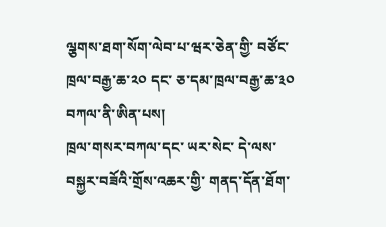ལྕགས་ཐག་སོག་ལེབ་པ་ཝར་ཅེན་གྱི་ བཙོང་ཁྲལ་བརྒྱ་ཆ་༢༠ དང་ ཅ་དམ་ཁྲལ་བརྒྱ་ཆ་༣༠ བཀལ་ནི་ཨིན་པས།
ཁྲལ་གསར་བཀལ་དང་ ཡར་སེང་ དེ་ལས་ བསྐྱར་བཟོའི་གྲོས་འཆར་གྱི་ གནད་དོན་ཐོག་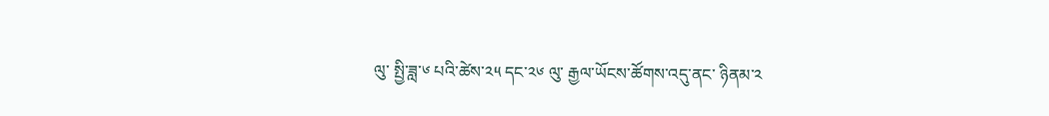ལུ་ སྤྱི་ཟླ་༦ པའི་ཚེས་༢༥ དང་༢༦ ལུ་ རྒྱལ་ཡོངས་ཚོགས་འདུ་ནང་ ཉིནམ་༢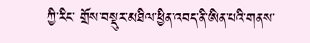ཀྱི་རིང་ གྲོས་བསྡུར་མཐིལ་ཕྱིན་འབད་ནི་ཨིན་པའི་གནས་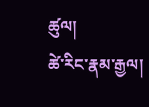ཚུལ།
ཚེ་རིང་རྣམ་རྒྱལ།